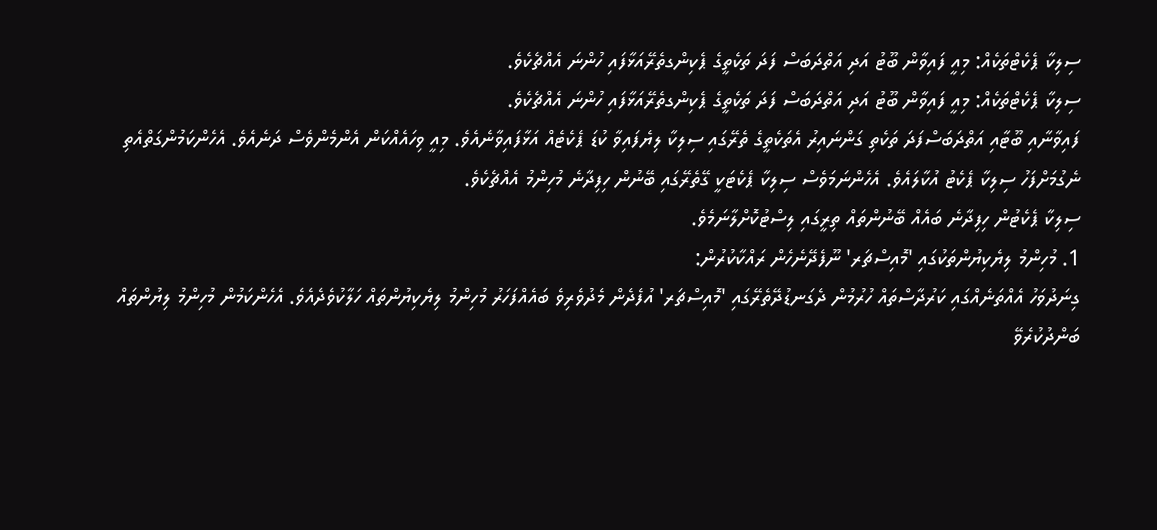ސިލިކާ ޕެކެޓްތަކެއް: މިއީ ފައިވާން ބޫޓު އަދި އަތްދަބަސް ފަދަ ތަކެތީގެ ޕެކިންގތެރޭއަޅާފައި ހުންނަ އެއްޗެކެވެ.
ސިލިކާ ޕެކެޓްތަކެއް: މިއީ ފައިވާން ބޫޓު އަދި އަތްދަބަސް ފަދަ ތަކެތީގެ ޕެކިންގތެރޭއަޅާފައި ހުންނަ އެއްޗެކެވެ.
ފައިވާނާއި ބޫޓާއި އަތްދަބަސްފަދަ ތަކެތި ގަންނައިރު އެތަކެތީގެ ތެރޭގައި ސިލިކާ ލިޔެފައިވާ ކުޑަ ޕެކެޓެއް އަޅާފައިވާނެއެވެ. މިއީ ވިހައެއްކަން އެންމެންވެސް ދަނެއެވެ. އެހެންކަމުންގަތްއެތި ނެގުމަށްފަހު ސިލިކާ ޕެކެޓު އުކާލައެވެ. އެހެންނަމަވެސް ސިލިކާ ޕެކެޓަކީ ގޭތެރޭގައި ބޭނުން ހިފިދާނެ މުހިންމު އެއްޗެކެވެ.
ސިލިކާ ޕެކެޓުން ހިފިދާނެ ބައެއް ބޭނުންތައް ތިރީގައި ލިސްޓުކޮށްލާނަމެވެ.
1. މުހިންމު ލިޔެކިޔުންތަކުގައި 'މޮއިސްޗަރ' ނޫފެދޭނެހެން ރައްކާކުރުން:
ގިނަދުވަހު އެއްތަނެއްގައި ކަރުދާސްތައް ހުރުމުން ދެގަނޑުދޭތެރޭގައި 'މޮއިސްޗަރ' އުފެދެން މެދުވެރިވެ ބައެއްފަހަރު މުހިންމު ލިޔެކިޔުންތައް ހަލާކުވެދެއެވެ. އެހެންކަމުން މުހިންމު ލިޔުންތައް ބަންދުކުރެވޭ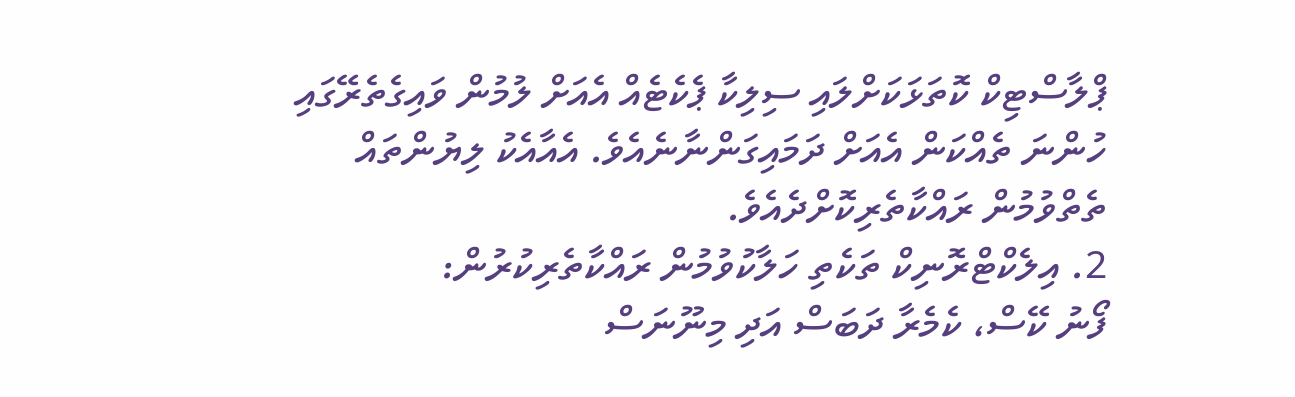ޕްލާސްޓިކް ކޮތަޅަކަށްލައި ސިލިކާ ޕެކެޓެއް އެއަށް ލުމުން ވައިގެތެރޭގައި ހުންނަ ތެއްކަން އެއަށް ދަމައިގަންނާނެއެވެ. އެއާއެކު ލިޔުންތައް ތެތްވުމުން ރައްކާތެރިކޮށްދެއެވެ.
2. އިލެކްޓްރޮނިކް ތަކެތި ހަލާކުވުމުން ރައްކާތެރިކުރުން:
ފޯނު ކޭސް، ކެމެރާ ދަބަސް އަދި މިނޫނަސް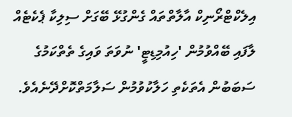އިލެކްޓްރޯނިކް އާލާތްތައް ގެންގުޅޭ ބޭގަށް ސިލިކާ ޕެކެޓެއް ލާފައި ބޭއްވުމުން 'ހިއުމިޑިޓީ' ނުވަތަ ވައިގެ ތެތްކަމުގެ ސަބަބުން އެތަކެތި ހަލާކުވުމުން ސަލާމަތްކޮށްދޭނެއެވެ.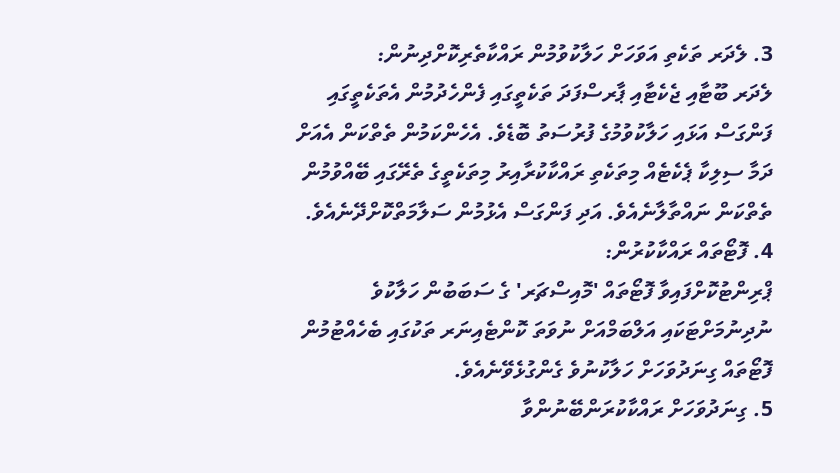3. ލެދަރ ތަކެތި އަވަހަށް ހަލާކުވުމުން ރައްކާތެރިކޮށްދިނުން:
ލެދަރ ބޫޓާއި ޖެކެޓާއި ޕާރސްފަދަ ތަކެތީގައި ފެންހެދުމުން އެތަކެތީގައި ފަންގަސް އަޅައި ހަލާކުވުމުގެ ފުރުސަތު ބޮޑެވެ. އެހެންކަމުން ތެތްކަން އެއަށް ދަމާ ސިލިކާ ޕެކެޓެއް މިތަކެތި ރައްކާކުރާއިރު މިތަކެތީގެ ތެރޭގައި ބޭއްވުމުން ތެތްކަން ނައްތާލާނެއެވެ. އަދި ފަންގަސް އެޅުމުން ސަލާމަތްކޮށްދޭނެއެވެ.
4. ފޮޓޯތައް ރައްކާކުރުން:
ޕްރިންޓުކޮށްފައިވާ ފޮޓޯތައް 'މޮއިސްޗަރ' ގެ ސަބަބުން ހަލާކުވެ ނުދިނުމަށްޓަކައި އަލްބަމްއަށް ނުވަތަ ކޮންޓެއިނަރ ތަކުގައި ބެހެއްޓުމުން ފޮޓޯތައް ގިނަދުވަހަށް ހަލާކުނުވެ ގެންގުޅެވޭނެއެވެ.
5. ގިނަދުވަހަށް ރައްކާކުރަންބޭނުންވާ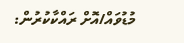މުޑުވައް/އޮށް ރައްކާކުރުން: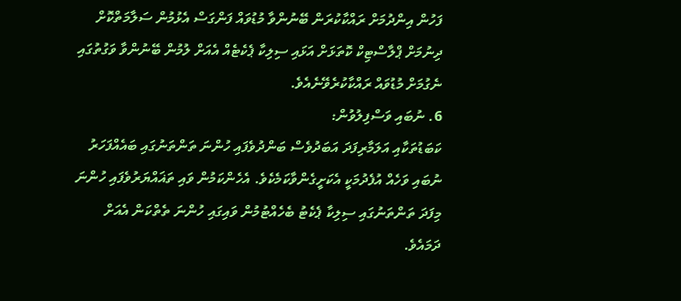ފަހުން އިންދުމަށް ރައްކާކުރަން ބޭނުންވާ މުޑުވައް ފަންގަސް އެޅުމުން ސަލާމަތްކޮށް ދިނުމަށް ޕްލާސްޓިކް ކޮތަޅަށް އަޅައި ސިލިކާ ޕެކެޓެއް އެއަށް ލުމުން ބޭނުންވާ ވަގުތުގައި ނެގުމަށް މުޑުވައް ރައްކާކުރެވޭނެއެވެ.
6. ނުބައި ވަސްފިލުވުން:
ކަބަޑުތަކާއި އަލަމާރިފަދަ އަބަދުވެސް ބަންދުވެފައި ހުންނަ ތަންތަނުގައި ބައެއްފަހަރު ނުބައި ވަހެއް އުފެދުމަކީ އެކަށީގެންވާކަމެކެވެ. އެހެންކަމުން ވައި ތަޣައްޔަރުވެފައި ހުންނަ މިފަދަ ތަންތަނުގައި ސިލިކާ ޕެކެޓު ބެހެއްޓުމުން ވައިގައި ހުންނަ ތެތްކަން އެއަށް ދަމައެވެ.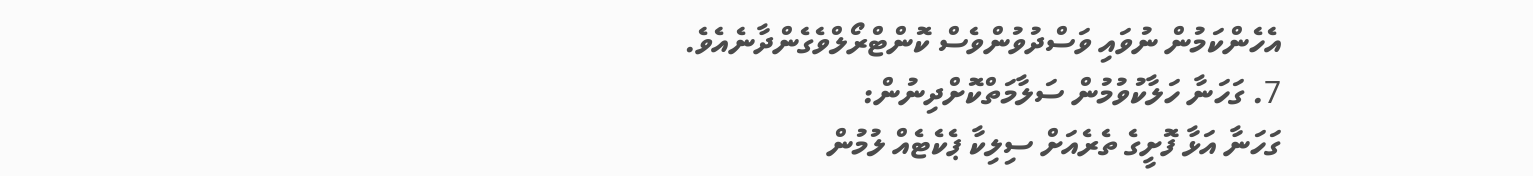އެހެންކަމުން ނުވައި ވަސްދުވުންވެސް ކޮންޓްރޯލްވެގެންދާނެއެވެ.
7. ގަހަނާ ހަލާކުވުމުން ސަލާމަތްކޮށްދިނުން:
ގަހަނާ އަޅާ ފޮށީގެ ތެރެއަށް ސިލިކާ ޕެކެޓެއް ލުމުން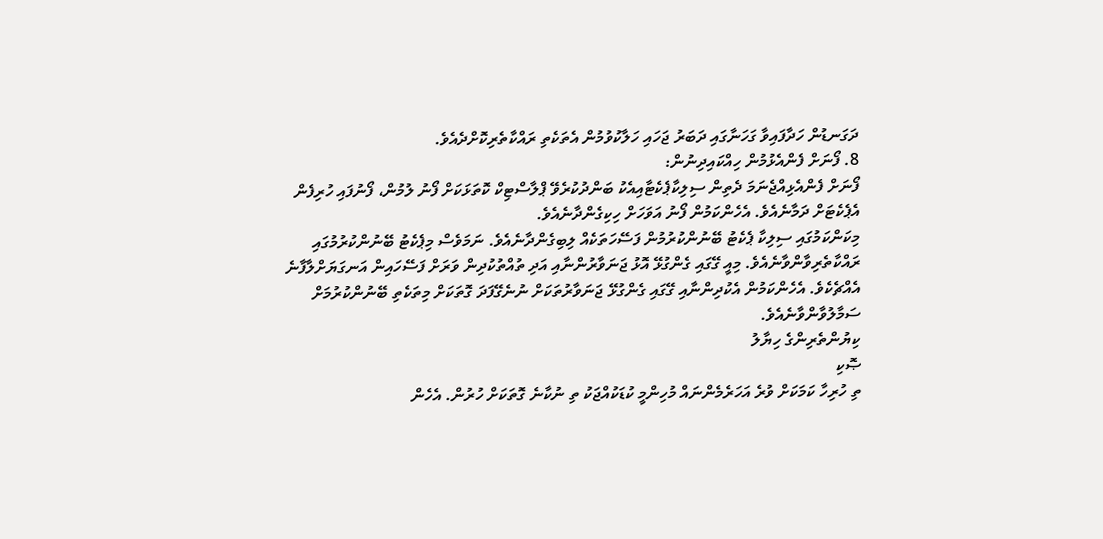ދަގަނޑުން ހަދާފައިވާ ގަހަނާގައި ދަބަރު ޖަހައި ހަލާކުވުމުން އެތަކެތި ރައްކާތެރިކޮށްދެއެވެ.
8. ފޯނަށް ފެންއެޅުމުން ހިއްކައިދިނުން:
ފޯނަށް ފެންއެޅިއްޖެނަމަ ދެތިން ސިލިކާޕެކެޓާއިއެކު ބަންދުކުރެވޭ ޕްލާސްޓިކް ކޮތަޅަކަށް ފޯނު ލުމުން، ފޯނުފައި ހުރިފެން އެޕެކެޓަށް ދަމާނެއެވެ. އެހެންކަމުން ފޯނު އަވަހަށް ހިކިގެންދާނެއެވެ.
މިކަންކަމުގައި ސިލިކާ ޕެކެޓު ބޭނުންކުރުމުން ފަސޭހަތަކެއް ލިބިގެންދާނެއެވެ. ނަމަވެސް މިޕެކެޓު ބޭނުންކުރުމުގައި ރައްކާތެރިވާންވާނެއެވެ. މިއީ ގޭގައި ގެންގުޅޭ އޮޅު ޖަނަވާރުންނާއި އަދި ތުއްތުކުދިން ވަރަށް ފަސޭހައިން އަނގަޔަށްލާފާނެ އެއްޗެކެވެ. އެހެންކަމުން އެކުދިންނާއި ގޭގައި ގެންގުޅޭ ޖަނަވާރުތަކަށް ނުނެގޭފަދަ ގޮތަކަށް މިތަކެތި ބޭނުންކުރުމަށް ސަމާލުވާންވާނެއެވެ.
ކިޔުންތެރިންގެ ހިޔާލު
ޞޮކި
ތި ހުރިހާ ކަމަކަށް ވުރެ އަހަރެމެންނައް މުހިންމީ ކުޑަކުއްޖަކު ތި ނުކާނެ ގޮތަކަށް ހުރުން. އެހެން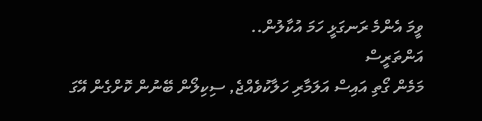ވީމަ އެންމެ ރަނގަޅީ ހަމަ އުކާލުން..
އަންތަރީސް
މަމެން ގޯތި އައިސް އަލަމާރި ހަލާކުވެއްޖެ, ސިކިލޯން ބޭނުން ކޮށްގެން އޭގަ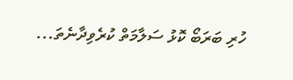ހުރި ބަރަބޯ ކޮޅު ސަލާމަތް ކުރެވިދާނެތަ...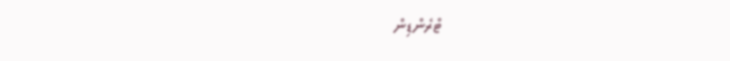ޓްރެންޑިން